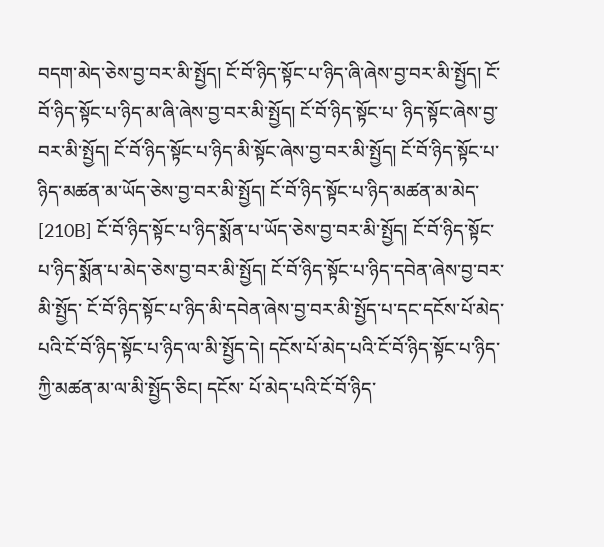བདག་མེད་ཅེས་བྱ་བར་མི་སྤྱོད། ངོ་བོ་ཉིད་སྟོང་པ་ཉིད་ཞི་ཞེས་བྱ་བར་མི་སྤྱོད། ངོ་བོ་ཉིད་སྟོང་པ་ཉིད་མ་ཞི་ཞེས་བྱ་བར་མི་སྤྱོད། ངོ་བོ་ཉིད་སྟོང་པ་ ཉིད་སྟོང་ཞེས་བྱ་བར་མི་སྤྱོད། ངོ་བོ་ཉིད་སྟོང་པ་ཉིད་མི་སྟོང་ཞེས་བྱ་བར་མི་སྤྱོད། ངོ་བོ་ཉིད་སྟོང་པ་ཉིད་མཚན་མ་ཡོད་ཅེས་བྱ་བར་མི་སྤྱོད། ངོ་བོ་ཉིད་སྟོང་པ་ཉིད་མཚན་མ་མེད་ [210B] ངོ་བོ་ཉིད་སྟོང་པ་ཉིད་སྨོན་པ་ཡོད་ཅེས་བྱ་བར་མི་སྤྱོད། ངོ་བོ་ཉིད་སྟོང་པ་ཉིད་སྨོན་པ་མེད་ཅེས་བྱ་བར་མི་སྤྱོད། ངོ་བོ་ཉིད་སྟོང་པ་ཉིད་དབེན་ཞེས་བྱ་བར་མི་སྤྱོད་ ངོ་བོ་ཉིད་སྟོང་པ་ཉིད་མི་དབེན་ཞེས་བྱ་བར་མི་སྤྱོད་པ་དང་དངོས་པོ་མེད་པའི་ངོ་བོ་ཉིད་སྟོང་པ་ཉིད་ལ་མི་སྤྱོད་དེ། དངོས་པོ་མེད་པའི་ངོ་བོ་ཉིད་སྟོང་པ་ཉིད་ཀྱི་མཚན་མ་ལ་མི་སྤྱོད་ཅིང། དངོས་ པོ་མེད་པའི་ངོ་བོ་ཉིད་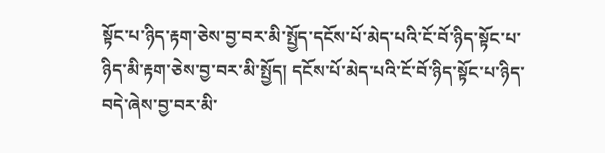སྟོང་པ་ཉིད་རྟག་ཅེས་བྱ་བར་མི་སྤྱོད་དངོས་པོ་མེད་པའི་ངོ་བོ་ཉིད་སྟོང་པ་ཉིད་མི་རྟག་ཅེས་བྱ་བར་མི་སྤྱོད། དངོས་པོ་མེད་པའི་ངོ་བོ་ཉིད་སྟོང་པ་ཉིད་བདེ་ཞེས་བྱ་བར་མི་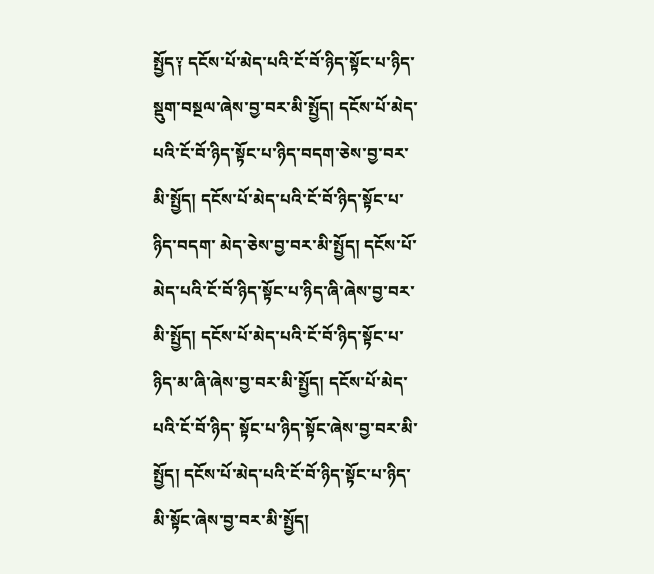སྤྱོད༑ དངོས་པོ་མེད་པའི་ངོ་བོ་ཉིད་སྟོང་པ་ཉིད་སྡུག་བསྔལ་ཞེས་བྱ་བར་མི་སྤྱོད། དངོས་པོ་མེད་པའི་ངོ་བོ་ཉིད་སྟོང་པ་ཉིད་བདག་ཅེས་བྱ་བར་མི་སྤྱོད། དངོས་པོ་མེད་པའི་ངོ་བོ་ཉིད་སྟོང་པ་ཉིད་བདག་ མེད་ཅེས་བྱ་བར་མི་སྤྱོད། དངོས་པོ་མེད་པའི་ངོ་བོ་ཉིད་སྟོང་པ་ཉིད་ཞི་ཞེས་བྱ་བར་མི་སྤྱོད། དངོས་པོ་མེད་པའི་ངོ་བོ་ཉིད་སྟོང་པ་ཉིད་མ་ཞི་ཞེས་བྱ་བར་མི་སྤྱོད། དངོས་པོ་མེད་པའི་ངོ་བོ་ཉིད་ སྟོང་པ་ཉིད་སྟོང་ཞེས་བྱ་བར་མི་སྤྱོད། དངོས་པོ་མེད་པའི་ངོ་བོ་ཉིད་སྟོང་པ་ཉིད་མི་སྟོང་ཞེས་བྱ་བར་མི་སྤྱོད།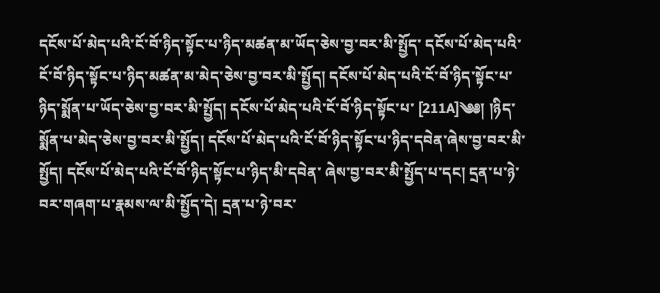དངོས་པོ་མེད་པའི་ངོ་བོ་ཉིད་སྟོང་པ་ཉིད་མཚན་མ་ཡོད་ཅེས་བྱ་བར་མི་སྤྱོད་ དངོས་པོ་མེད་པའི་ངོ་བོ་ཉིད་སྟོང་པ་ཉིད་མཚན་མ་མེད་ཅེས་བྱ་བར་མི་སྤྱོད། དངོས་པོ་མེད་པའི་ངོ་བོ་ཉིད་སྟོང་པ་ཉིད་སྨོན་པ་ཡོད་ཅེས་བྱ་བར་མི་སྤྱོད། དངོས་པོ་མེད་པའི་ངོ་བོ་ཉིད་སྟོང་པ་ [211A]༄༅། །ཉིད་སྨོན་པ་མེད་ཅེས་བྱ་བར་མི་སྤྱོད། དངོས་པོ་མེད་པའི་ངོ་བོ་ཉིད་སྟོང་པ་ཉིད་དབེན་ཞེས་བྱ་བར་མི་སྤྱོད། དངོས་པོ་མེད་པའི་ངོ་བོ་ཉིད་སྟོང་པ་ཉིད་མི་དབེན་ ཞེས་བྱ་བར་མི་སྤྱོད་པ་དང། དྲན་པ་ཉེ་བར་གཞག་པ་རྣམས་ལ་མི་སྤྱོད་དེ། དྲན་པ་ཉེ་བར་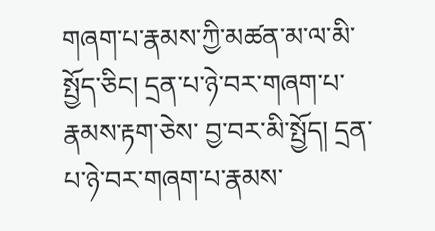གཞག་པ་རྣམས་ཀྱི་མཚན་མ་ལ་མི་སྤྱོད་ཅིང། དྲན་པ་ཉེ་བར་གཞག་པ་རྣམས་རྟག་ཅེས་ བྱ་བར་མི་སྤྱོད། དྲན་པ་ཉེ་བར་གཞག་པ་རྣམས་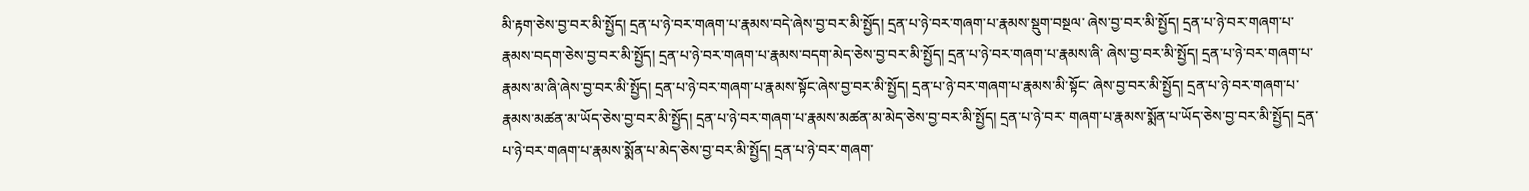མི་རྟག་ཅེས་བྱ་བར་མི་སྤྱོད། དྲན་པ་ཉེ་བར་གཞག་པ་རྣམས་བདེ་ཞེས་བྱ་བར་མི་སྤྱོད། དྲན་པ་ཉེ་བར་གཞག་པ་རྣམས་སྡུག་བསྔལ་ ཞེས་བྱ་བར་མི་སྤྱོད། དྲན་པ་ཉེ་བར་གཞག་པ་རྣམས་བདག་ཅེས་བྱ་བར་མི་སྤྱོད། དྲན་པ་ཉེ་བར་གཞག་པ་རྣམས་བདག་མེད་ཅེས་བྱ་བར་མི་སྤྱོད། དྲན་པ་ཉེ་བར་གཞག་པ་རྣམས་ཞི་ ཞེས་བྱ་བར་མི་སྤྱོད། དྲན་པ་ཉེ་བར་གཞག་པ་རྣམས་མ་ཞི་ཞེས་བྱ་བར་མི་སྤྱོད། དྲན་པ་ཉེ་བར་གཞག་པ་རྣམས་སྟོང་ཞེས་བྱ་བར་མི་སྤྱོད། དྲན་པ་ཉེ་བར་གཞག་པ་རྣམས་མི་སྟོང་ ཞེས་བྱ་བར་མི་སྤྱོད། དྲན་པ་ཉེ་བར་གཞག་པ་རྣམས་མཚན་མ་ཡོད་ཅེས་བྱ་བར་མི་སྤྱོད། དྲན་པ་ཉེ་བར་གཞག་པ་རྣམས་མཚན་མ་མེད་ཅེས་བྱ་བར་མི་སྤྱོད། དྲན་པ་ཉེ་བར་ གཞག་པ་རྣམས་སྨོན་པ་ཡོད་ཅེས་བྱ་བར་མི་སྤྱོད། དྲན་པ་ཉེ་བར་གཞག་པ་རྣམས་སྨོན་པ་མེད་ཅེས་བྱ་བར་མི་སྤྱོད། དྲན་པ་ཉེ་བར་གཞག་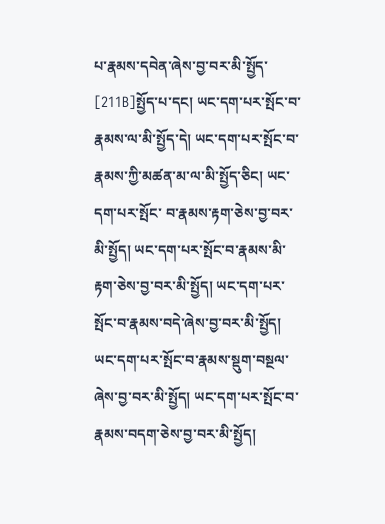པ་རྣམས་དབེན་ཞེས་བྱ་བར་མི་སྤྱོད་ [211B]སྤྱོད་པ་དང། ཡང་དག་པར་སྤོང་བ་རྣམས་ལ་མི་སྤྱོད་དེ། ཡང་དག་པར་སྤོང་བ་རྣམས་ཀྱི་མཚན་མ་ལ་མི་སྤྱོད་ཅིང། ཡང་དག་པར་སྤོང་ བ་རྣམས་རྟག་ཅེས་བྱ་བར་མི་སྤྱོད། ཡང་དག་པར་སྤོང་བ་རྣམས་མི་རྟག་ཅེས་བྱ་བར་མི་སྤྱོད། ཡང་དག་པར་སྤོང་བ་རྣམས་བདེ་ཞེས་བྱ་བར་མི་སྤྱོད། ཡང་དག་པར་སྤོང་བ་རྣམས་སྡུག་བསྔལ་ ཞེས་བྱ་བར་མི་སྤྱོད། ཡང་དག་པར་སྤོང་བ་རྣམས་བདག་ཅེས་བྱ་བར་མི་སྤྱོད།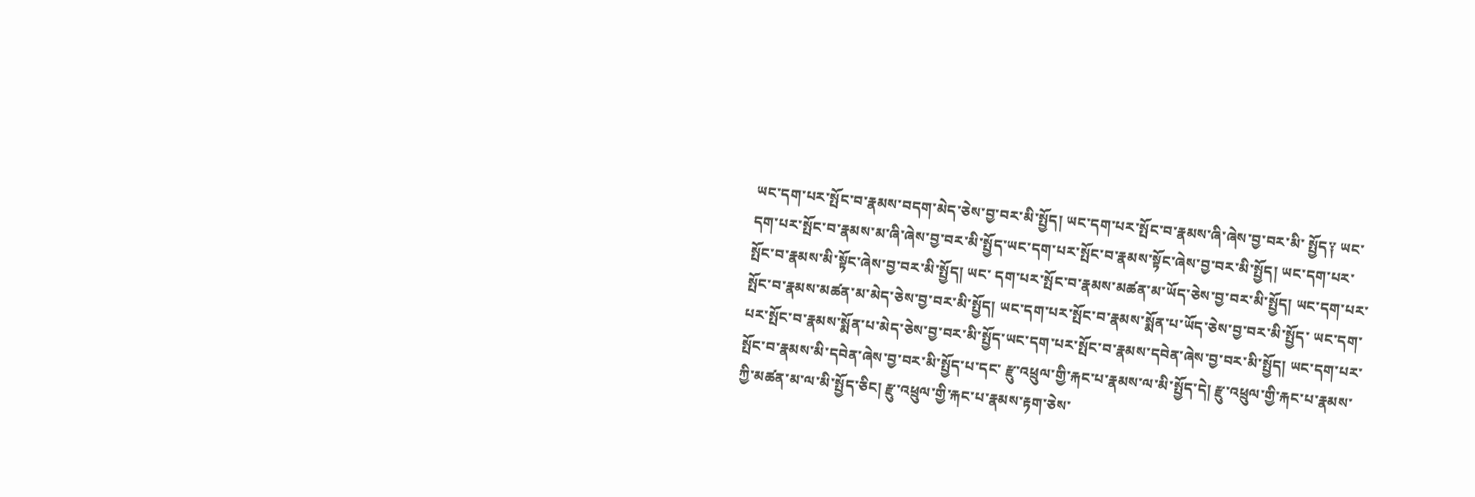ཡང་དག་པར་སྤོང་བ་རྣམས་བདག་མེད་ཅེས་བྱ་བར་མི་སྤྱོད། ཡང་དག་པར་སྤོང་བ་རྣམས་ཞི་ཞེས་བྱ་བར་མི་ སྤྱོད༑ ཡང་དག་པར་སྤོང་བ་རྣམས་མ་ཞི་ཞེས་བྱ་བར་མི་སྤྱོད་ཡང་དག་པར་སྤོང་བ་རྣམས་སྟོང་ཞེས་བྱ་བར་མི་སྤྱོད། ཡང་དག་པར་སྤོང་བ་རྣམས་མི་སྟོང་ཞེས་བྱ་བར་མི་སྤྱོད། ཡང་ དག་པར་སྤོང་བ་རྣམས་མཚན་མ་ཡོད་ཅེས་བྱ་བར་མི་སྤྱོད། ཡང་དག་པར་སྤོང་བ་རྣམས་མཚན་མ་མེད་ཅེས་བྱ་བར་མི་སྤྱོད། ཡང་དག་པར་སྤོང་བ་རྣམས་སྨོན་པ་ཡོད་ཅེས་བྱ་བར་མི་སྤྱོད་ ཡང་དག་པར་སྤོང་བ་རྣམས་སྨོན་པ་མེད་ཅེས་བྱ་བར་མི་སྤྱོད་ཡང་དག་པར་སྤོང་བ་རྣམས་དབེན་ཞེས་བྱ་བར་མི་སྤྱོད། ཡང་དག་པར་སྤོང་བ་རྣམས་མི་དབེན་ཞེས་བྱ་བར་མི་སྤྱོད་པ་དང་ རྫུ་འཕྲུལ་གྱི་རྐང་པ་རྣམས་ལ་མི་སྤྱོད་དེ། རྫུ་འཕྲུལ་གྱི་རྐང་པ་རྣམས་ཀྱི་མཚན་མ་ལ་མི་སྤྱོད་ཅིང། རྫུ་འཕྲུལ་གྱི་རྐང་པ་རྣམས་རྟག་ཅེས་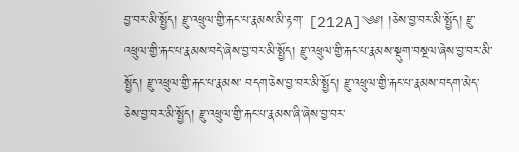བྱ་བར་མི་སྤྱོད། རྫུ་འཕྲུལ་གྱི་རྐང་པ་རྣམས་མི་རྟག་ [212A]༄༅། །ཅེས་བྱ་བར་མི་སྤྱོད། རྫུ་འཕྲུལ་གྱི་རྐང་པ་རྣམས་བདེ་ཞེས་བྱ་བར་མི་སྤྱོད། རྫུ་འཕྲུལ་གྱི་རྐང་པ་རྣམས་སྡུག་བསྔལ་ཞེས་བྱ་བར་མི་སྤྱོད། རྫུ་འཕྲུལ་གྱི་རྐང་པ་རྣམས་ བདག་ཅེས་བྱ་བར་མི་སྤྱོད། རྫུ་འཕྲུལ་གྱི་རྐང་པ་རྣམས་བདག་མེད་ཅེས་བྱ་བར་མི་སྤྱོད། རྫུ་འཕྲུལ་གྱི་རྐང་པ་རྣམས་ཞི་ཞེས་བྱ་བར་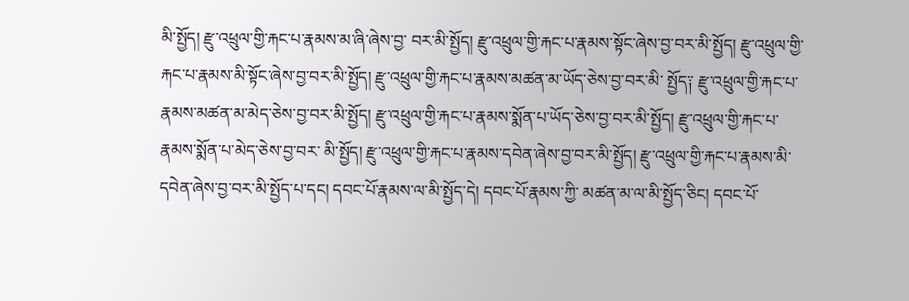མི་སྤྱོད། རྫུ་འཕྲུལ་གྱི་རྐང་པ་རྣམས་མ་ཞི་ཞེས་བྱ་ བར་མི་སྤྱོད། རྫུ་འཕྲུལ་གྱི་རྐང་པ་རྣམས་སྟོང་ཞེས་བྱ་བར་མི་སྤྱོད། རྫུ་འཕྲུལ་གྱི་རྐང་པ་རྣམས་མི་སྟོང་ཞེས་བྱ་བར་མི་སྤྱོད། རྫུ་འཕྲུལ་གྱི་རྐང་པ་རྣམས་མཚན་མ་ཡོད་ཅེས་བྱ་བར་མི་ སྤྱོད༑ རྫུ་འཕྲུལ་གྱི་རྐང་པ་རྣམས་མཚན་མ་མེད་ཅེས་བྱ་བར་མི་སྤྱོད། རྫུ་འཕྲུལ་གྱི་རྐང་པ་རྣམས་སྨོན་པ་ཡོད་ཅེས་བྱ་བར་མི་སྤྱོད། རྫུ་འཕྲུལ་གྱི་རྐང་པ་རྣམས་སྨོན་པ་མེད་ཅེས་བྱ་བར་ མི་སྤྱོད། རྫུ་འཕྲུལ་གྱི་རྐང་པ་རྣམས་དབེན་ཞེས་བྱ་བར་མི་སྤྱོད། རྫུ་འཕྲུལ་གྱི་རྐང་པ་རྣམས་མི་དབེན་ཞེས་བྱ་བར་མི་སྤྱོད་པ་དང། དབང་པོ་རྣམས་ལ་མི་སྤྱོད་དེ། དབང་པོ་རྣམས་ཀྱི་ མཚན་མ་ལ་མི་སྤྱོད་ཅིང། དབང་པོ་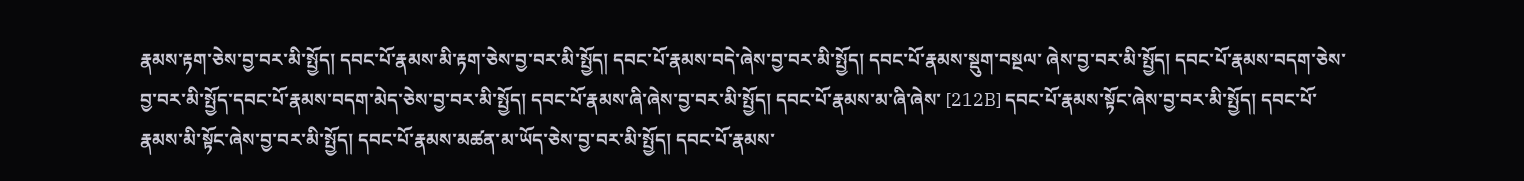རྣམས་རྟག་ཅེས་བྱ་བར་མི་སྤྱོད། དབང་པོ་རྣམས་མི་རྟག་ཅེས་བྱ་བར་མི་སྤྱོད། དབང་པོ་རྣམས་བདེ་ཞེས་བྱ་བར་མི་སྤྱོད། དབང་པོ་རྣམས་སྡུག་བསྔལ་ ཞེས་བྱ་བར་མི་སྤྱོད། དབང་པོ་རྣམས་བདག་ཅེས་བྱ་བར་མི་སྤྱོད་དབང་པོ་རྣམས་བདག་མེད་ཅེས་བྱ་བར་མི་སྤྱོད། དབང་པོ་རྣམས་ཞི་ཞེས་བྱ་བར་མི་སྤྱོད། དབང་པོ་རྣམས་མ་ཞི་ཞེས་ [212B] དབང་པོ་རྣམས་སྟོང་ཞེས་བྱ་བར་མི་སྤྱོད། དབང་པོ་རྣམས་མི་སྟོང་ཞེས་བྱ་བར་མི་སྤྱོད། དབང་པོ་རྣམས་མཚན་མ་ཡོད་ཅེས་བྱ་བར་མི་སྤྱོད། དབང་པོ་རྣམས་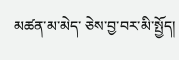མཚན་མ་མེད་ ཅེས་བྱ་བར་མི་སྤྱོད།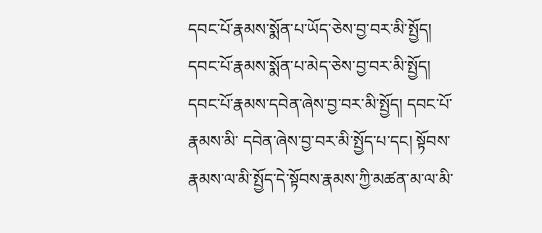དབང་པོ་རྣམས་སྨོན་པ་ཡོད་ཅེས་བྱ་བར་མི་སྤྱོད། དབང་པོ་རྣམས་སྨོན་པ་མེད་ཅེས་བྱ་བར་མི་སྤྱོད། དབང་པོ་རྣམས་དབེན་ཞེས་བྱ་བར་མི་སྤྱོད། དབང་པོ་རྣམས་མི་ དབེན་ཞེས་བྱ་བར་མི་སྤྱོད་པ་དང། སྟོབས་རྣམས་ལ་མི་སྤྱོད་དེ་སྟོབས་རྣམས་ཀྱི་མཚན་མ་ལ་མི་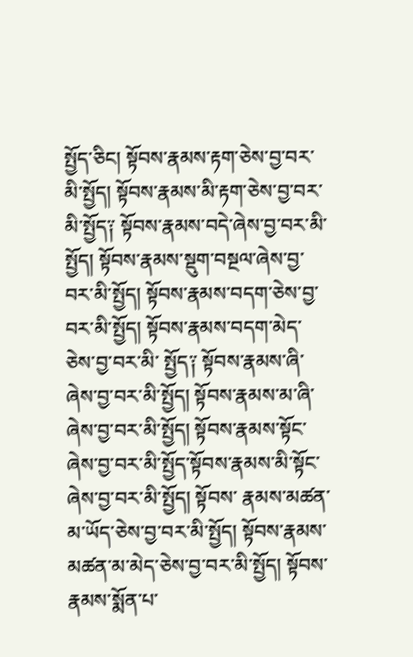སྤྱོད་ཅིང། སྟོབས་རྣམས་རྟག་ཅེས་བྱ་བར་མི་སྤྱོད། སྟོབས་རྣམས་མི་རྟག་ཅེས་བྱ་བར་ མི་སྤྱོད༑ སྟོབས་རྣམས་བདེ་ཞེས་བྱ་བར་མི་སྤྱོད། སྟོབས་རྣམས་སྡུག་བསྔལ་ཞེས་བྱ་བར་མི་སྤྱོད། སྟོབས་རྣམས་བདག་ཅེས་བྱ་བར་མི་སྤྱོད། སྟོབས་རྣམས་བདག་མེད་ཅེས་བྱ་བར་མི་ སྤྱོད༑ སྟོབས་རྣམས་ཞི་ཞེས་བྱ་བར་མི་སྤྱོད། སྟོབས་རྣམས་མ་ཞི་ཞེས་བྱ་བར་མི་སྤྱོད། སྟོབས་རྣམས་སྟོང་ཞེས་བྱ་བར་མི་སྤྱོད་སྟོབས་རྣམས་མི་སྟོང་ཞེས་བྱ་བར་མི་སྤྱོད། སྟོབས་ རྣམས་མཚན་མ་ཡོད་ཅེས་བྱ་བར་མི་སྤྱོད། སྟོབས་རྣམས་མཚན་མ་མེད་ཅེས་བྱ་བར་མི་སྤྱོད། སྟོབས་རྣམས་སྨོན་པ་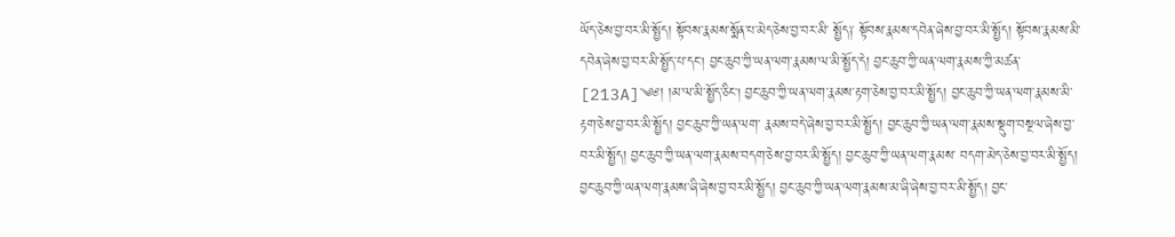ཡོད་ཅེས་བྱ་བར་མི་སྤྱོད། སྟོབས་རྣམས་སྨོན་པ་མེད་ཅེས་བྱ་བར་མི་ སྤྱོད༑ སྟོབས་རྣམས་དབེན་ཞེས་བྱ་བར་མི་སྤྱོད། སྟོབས་རྣམས་མི་དབེན་ཞེས་བྱ་བར་མི་སྤྱོད་པ་དང། བྱང་ཆུབ་ཀྱི་ཡན་ལག་རྣམས་ལ་མི་སྤྱོད་དེ། བྱང་ཆུབ་ཀྱི་ཡན་ལག་རྣམས་ཀྱི་མཚན་ [213A]༄༅། །མ་ལ་མི་སྤྱོད་ཅིང། བྱང་ཆུབ་ཀྱི་ཡན་ལག་རྣམས་རྟག་ཅེས་བྱ་བར་མི་སྤྱོད། བྱང་ཆུབ་ཀྱི་ཡན་ལག་རྣམས་མི་རྟག་ཅེས་བྱ་བར་མི་སྤྱོད། བྱང་ཆུབ་ཀྱི་ཡན་ལག་ རྣམས་བདེ་ཞེས་བྱ་བར་མི་སྤྱོད། བྱང་ཆུབ་ཀྱི་ཡན་ལག་རྣམས་སྡུག་བསྔལ་ཞེས་བྱ་བར་མི་སྤྱོད། བྱང་ཆུབ་ཀྱི་ཡན་ལག་རྣམས་བདག་ཅེས་བྱ་བར་མི་སྤྱོད། བྱང་ཆུབ་ཀྱི་ཡན་ལག་རྣམས་ བདག་མེད་ཅེས་བྱ་བར་མི་སྤྱོད། བྱང་ཆུབ་ཀྱི་ཡན་ལག་རྣམས་ཞི་ཞེས་བྱ་བར་མི་སྤྱོད། བྱང་ཆུབ་ཀྱི་ཡན་ལག་རྣམས་མ་ཞི་ཞེས་བྱ་བར་མི་སྤྱོད། བྱང་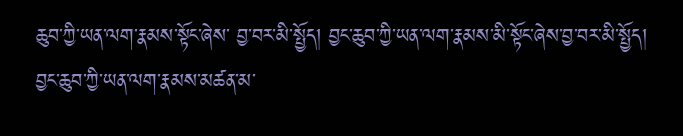ཆུབ་ཀྱི་ཡན་ལག་རྣམས་སྟོང་ཞེས་ བྱ་བར་མི་སྤྱོད། བྱང་ཆུབ་ཀྱི་ཡན་ལག་རྣམས་མི་སྟོང་ཞེས་བྱ་བར་མི་སྤྱོད། བྱང་ཆུབ་ཀྱི་ཡན་ལག་རྣམས་མཚན་མ་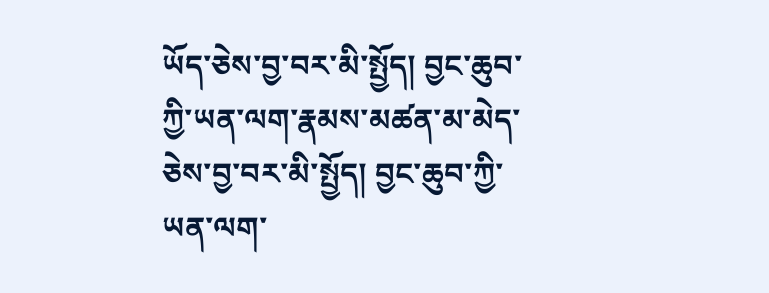ཡོད་ཅེས་བྱ་བར་མི་སྤྱོད། བྱང་ཆུབ་ཀྱི་ཡན་ལག་རྣམས་མཚན་མ་མེད་ ཅེས་བྱ་བར་མི་སྤྱོད། བྱང་ཆུབ་ཀྱི་ཡན་ལག་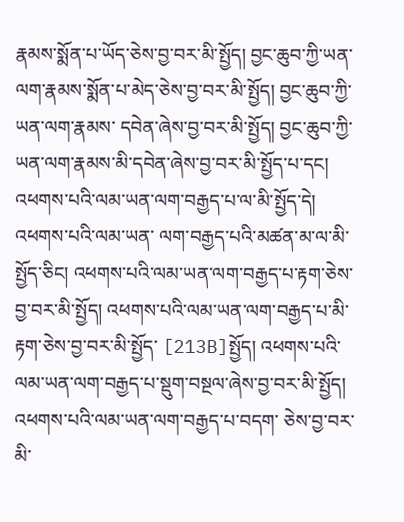རྣམས་སྨོན་པ་ཡོད་ཅེས་བྱ་བར་མི་སྤྱོད། བྱང་ཆུབ་ཀྱི་ཡན་ལག་རྣམས་སྨོན་པ་མེད་ཅེས་བྱ་བར་མི་སྤྱོད། བྱང་ཆུབ་ཀྱི་ཡན་ལག་རྣམས་ དབེན་ཞེས་བྱ་བར་མི་སྤྱོད། བྱང་ཆུབ་ཀྱི་ཡན་ལག་རྣམས་མི་དབེན་ཞེས་བྱ་བར་མི་སྤྱོད་པ་དང། འཕགས་པའི་ལམ་ཡན་ལག་བརྒྱད་པ་ལ་མི་སྤྱོད་དེ། འཕགས་པའི་ལམ་ཡན་ ལག་བརྒྱད་པའི་མཚན་མ་ལ་མི་སྤྱོད་ཅིང། འཕགས་པའི་ལམ་ཡན་ལག་བརྒྱད་པ་རྟག་ཅེས་བྱ་བར་མི་སྤྱོད། འཕགས་པའི་ལམ་ཡན་ལག་བརྒྱད་པ་མི་རྟག་ཅེས་བྱ་བར་མི་སྤྱོད་ [213B]སྤྱོད། འཕགས་པའི་ལམ་ཡན་ལག་བརྒྱད་པ་སྡུག་བསྔལ་ཞེས་བྱ་བར་མི་སྤྱོད། འཕགས་པའི་ལམ་ཡན་ལག་བརྒྱད་པ་བདག་ ཅེས་བྱ་བར་མི་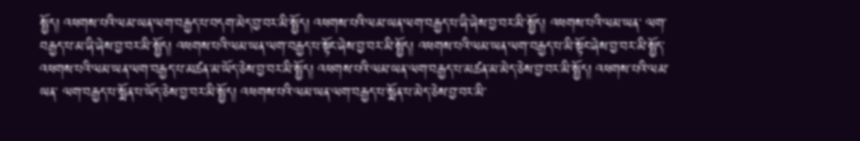སྤྱོད། འཕགས་པའི་ལམ་ཡན་ལག་བརྒྱད་པ་བདག་མེད་བྱ་བར་མི་སྤྱོད། འཕགས་པའི་ལམ་ཡན་ལག་བརྒྱད་པ་ཞི་ཞེས་བྱ་བར་མི་སྤྱོད། འཕགས་པའི་ལམ་ཡན་ ལག་བརྒྱད་པ་མ་ཞི་ཞེས་བྱ་བར་མི་སྤྱོད། འཕགས་པའི་ལམ་ཡན་ལག་བརྒྱད་པ་སྟོང་ཞེས་བྱ་བར་མི་སྤྱོད། འཕགས་པའི་ལམ་ཡན་ལག་བརྒྱད་པ་མི་སྟོང་ཞེས་བྱ་བར་མི་སྤྱོད་ འཕགས་པའི་ལམ་ཡན་ལག་བརྒྱད་པ་མཚན་མ་ཡོད་ཅེས་བྱ་བར་མི་སྤྱོད། འཕགས་པའི་ལམ་ཡན་ལག་བརྒྱད་པ་མཚན་མ་མེད་ཅེས་བྱ་བར་མི་སྤྱོད། འཕགས་པའི་ལམ་ཡན་ ལག་བརྒྱད་པ་སྨོན་པ་ཡོད་ཅེས་བྱ་བར་མི་སྤྱོད། འཕགས་པའི་ལམ་ཡན་ལག་བརྒྱད་པ་སྨོན་པ་མེད་ཅེས་བྱ་བར་མི་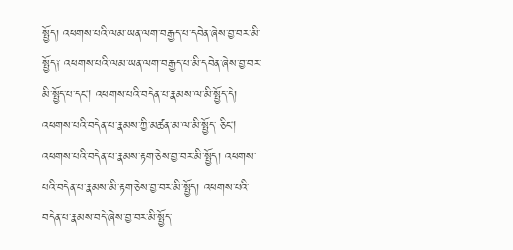སྤྱོད། འཕགས་པའི་ལམ་ཡན་ལག་བརྒྱད་པ་དབེན་ཞེས་བྱ་བར་མི་ སྤྱོད༑ འཕགས་པའི་ལམ་ཡན་ལག་བརྒྱད་པ་མི་དབེན་ཞེས་བྱ་བར་མི་སྤྱོད་པ་དང། འཕགས་པའི་བདེན་པ་རྣམས་ལ་མི་སྤྱོད་དེ། འཕགས་པའི་བདེན་པ་རྣམས་ཀྱི་མཚན་མ་ལ་མི་སྤྱོད་ ཅིང། འཕགས་པའི་བདེན་པ་རྣམས་རྟག་ཅེས་བྱ་བར་མི་སྤྱོད། འཕགས་པའི་བདེན་པ་རྣམས་མི་རྟག་ཅེས་བྱ་བར་མི་སྤྱོད། འཕགས་པའི་བདེན་པ་རྣམས་བདེ་ཞེས་བྱ་བར་མི་སྤྱོད་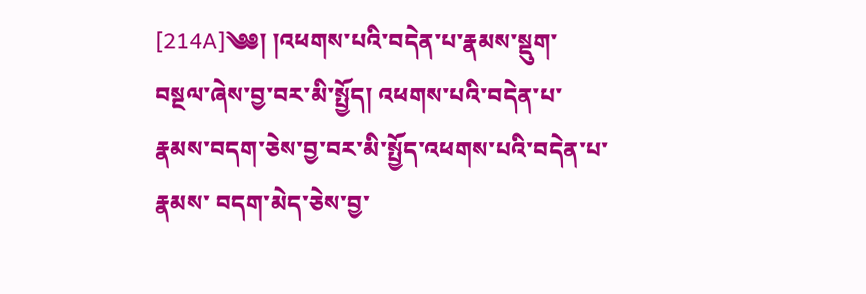[214A]༄༅། །འཕགས་པའི་བདེན་པ་རྣམས་སྡུག་བསྔལ་ཞེས་བྱ་བར་མི་སྤྱོད། འཕགས་པའི་བདེན་པ་རྣམས་བདག་ཅེས་བྱ་བར་མི་སྤྱོད་འཕགས་པའི་བདེན་པ་རྣམས་ བདག་མེད་ཅེས་བྱ་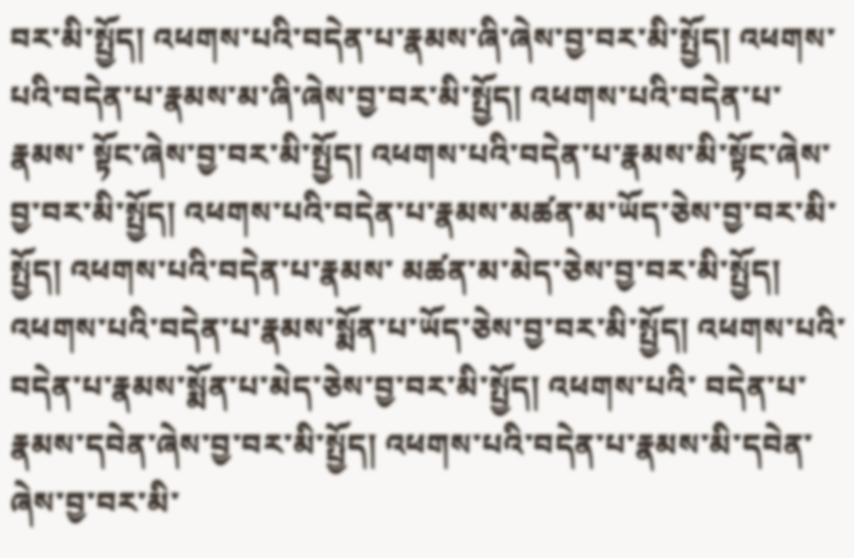བར་མི་སྤྱོད། འཕགས་པའི་བདེན་པ་རྣམས་ཞི་ཞེས་བྱ་བར་མི་སྤྱོད། འཕགས་པའི་བདེན་པ་རྣམས་མ་ཞི་ཞེས་བྱ་བར་མི་སྤྱོད། འཕགས་པའི་བདེན་པ་རྣམས་ སྟོང་ཞེས་བྱ་བར་མི་སྤྱོད། འཕགས་པའི་བདེན་པ་རྣམས་མི་སྟོང་ཞེས་བྱ་བར་མི་སྤྱོད། འཕགས་པའི་བདེན་པ་རྣམས་མཚན་མ་ཡོད་ཅེས་བྱ་བར་མི་སྤྱོད། འཕགས་པའི་བདེན་པ་རྣམས་ མཚན་མ་མེད་ཅེས་བྱ་བར་མི་སྤྱོད། འཕགས་པའི་བདེན་པ་རྣམས་སྨོན་པ་ཡོད་ཅེས་བྱ་བར་མི་སྤྱོད། འཕགས་པའི་བདེན་པ་རྣམས་སྨོན་པ་མེད་ཅེས་བྱ་བར་མི་སྤྱོད། འཕགས་པའི་ བདེན་པ་རྣམས་དབེན་ཞེས་བྱ་བར་མི་སྤྱོད། འཕགས་པའི་བདེན་པ་རྣམས་མི་དབེན་ཞེས་བྱ་བར་མི་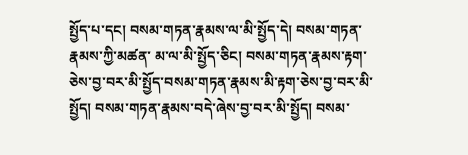སྤྱོད་པ་དང། བསམ་གཏན་རྣམས་ལ་མི་སྤྱོད་དེ། བསམ་གཏན་རྣམས་ཀྱི་མཚན་ མ་ལ་མི་སྤྱོད་ཅིང། བསམ་གཏན་རྣམས་རྟག་ཅེས་བྱ་བར་མི་སྤྱོད་བསམ་གཏན་རྣམས་མི་རྟག་ཅེས་བྱ་བར་མི་སྤྱོད། བསམ་གཏན་རྣམས་བདེ་ཞེས་བྱ་བར་མི་སྤྱོད། བསམ་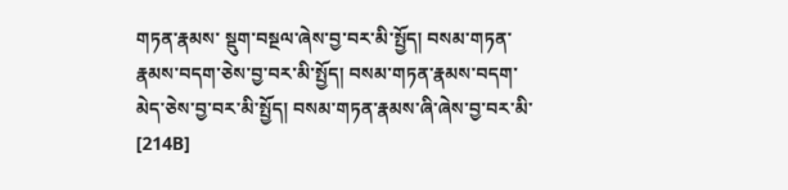གཏན་རྣམས་ སྡུག་བསྔལ་ཞེས་བྱ་བར་མི་སྤྱོད། བསམ་གཏན་རྣམས་བདག་ཅེས་བྱ་བར་མི་སྤྱོད། བསམ་གཏན་རྣམས་བདག་མེད་ཅེས་བྱ་བར་མི་སྤྱོད། བསམ་གཏན་རྣམས་ཞི་ཞེས་བྱ་བར་མི་ [214B]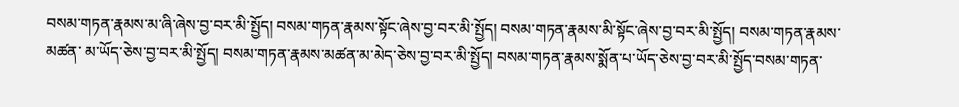བསམ་གཏན་རྣམས་མ་ཞི་ཞེས་བྱ་བར་མི་སྤྱོད། བསམ་གཏན་རྣམས་སྟོང་ཞེས་བྱ་བར་མི་སྤྱོད། བསམ་གཏན་རྣམས་མི་སྟོང་ཞེས་བྱ་བར་མི་སྤྱོད། བསམ་གཏན་རྣམས་མཚན་ མ་ཡོད་ཅེས་བྱ་བར་མི་སྤྱོད། བསམ་གཏན་རྣམས་མཚན་མ་མེད་ཅེས་བྱ་བར་མི་སྤྱོད། བསམ་གཏན་རྣམས་སྨོན་པ་ཡོད་ཅེས་བྱ་བར་མི་སྤྱོད་བསམ་གཏན་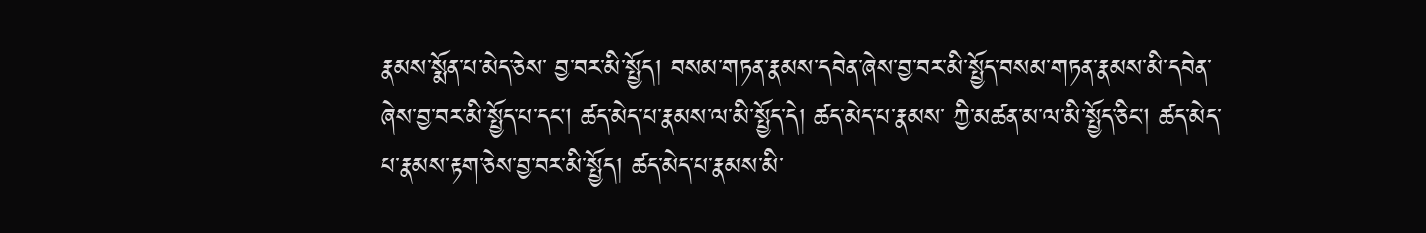རྣམས་སྨོན་པ་མེད་ཅེས་ བྱ་བར་མི་སྤྱོད། བསམ་གཏན་རྣམས་དབེན་ཞེས་བྱ་བར་མི་སྤྱོད་བསམ་གཏན་རྣམས་མི་དབེན་ཞེས་བྱ་བར་མི་སྤྱོད་པ་དང། ཚད་མེད་པ་རྣམས་ལ་མི་སྤྱོད་དེ། ཚད་མེད་པ་རྣམས་ ཀྱི་མཚན་མ་ལ་མི་སྤྱོད་ཅིང། ཚད་མེད་པ་རྣམས་རྟག་ཅེས་བྱ་བར་མི་སྤྱོད། ཚད་མེད་པ་རྣམས་མི་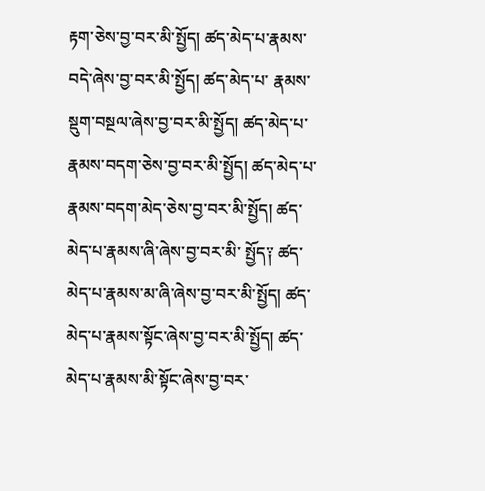རྟག་ཅེས་བྱ་བར་མི་སྤྱོད། ཚད་མེད་པ་རྣམས་བདེ་ཞེས་བྱ་བར་མི་སྤྱོད། ཚད་མེད་པ་ རྣམས་སྡུག་བསྔལ་ཞེས་བྱ་བར་མི་སྤྱོད། ཚད་མེད་པ་རྣམས་བདག་ཅེས་བྱ་བར་མི་སྤྱོད། ཚད་མེད་པ་རྣམས་བདག་མེད་ཅེས་བྱ་བར་མི་སྤྱོད། ཚད་མེད་པ་རྣམས་ཞི་ཞེས་བྱ་བར་མི་ སྤྱོད༑ ཚད་མེད་པ་རྣམས་མ་ཞི་ཞེས་བྱ་བར་མི་སྤྱོད། ཚད་མེད་པ་རྣམས་སྟོང་ཞེས་བྱ་བར་མི་སྤྱོད། ཚད་མེད་པ་རྣམས་མི་སྟོང་ཞེས་བྱ་བར་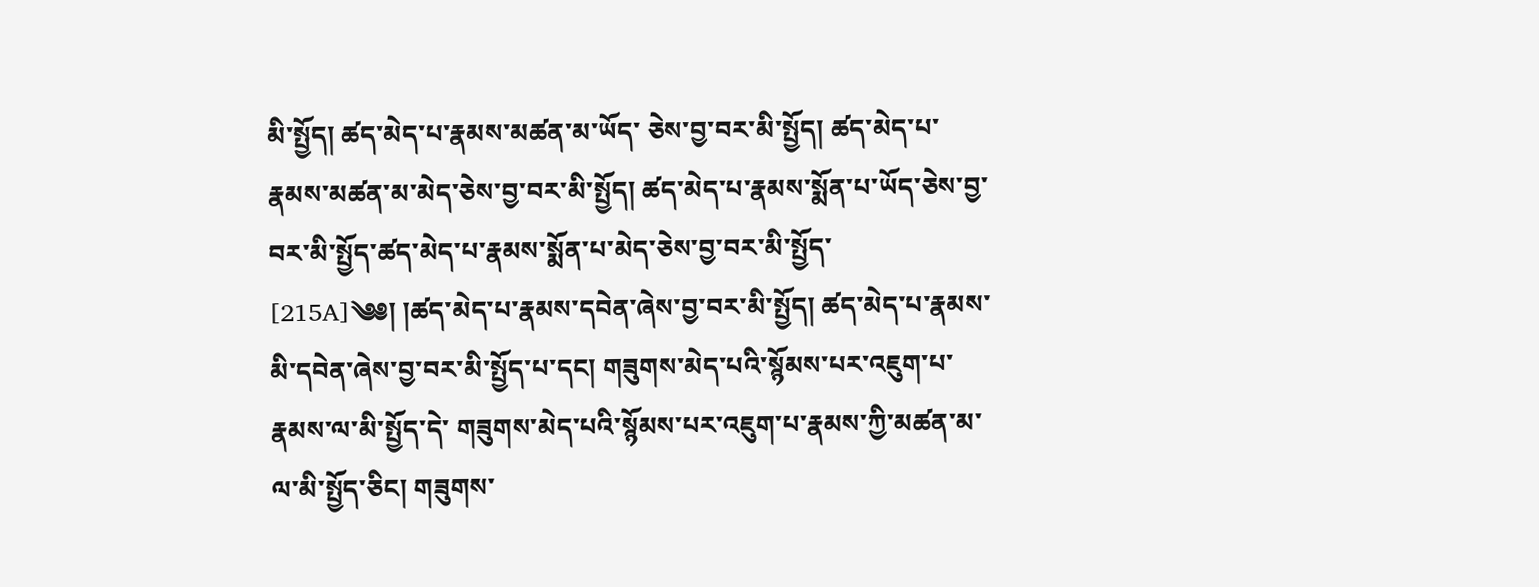མི་སྤྱོད། ཚད་མེད་པ་རྣམས་མཚན་མ་ཡོད་ ཅེས་བྱ་བར་མི་སྤྱོད། ཚད་མེད་པ་རྣམས་མཚན་མ་མེད་ཅེས་བྱ་བར་མི་སྤྱོད། ཚད་མེད་པ་རྣམས་སྨོན་པ་ཡོད་ཅེས་བྱ་བར་མི་སྤྱོད་ཚད་མེད་པ་རྣམས་སྨོན་པ་མེད་ཅེས་བྱ་བར་མི་སྤྱོད་ [215A]༄༅། །ཚད་མེད་པ་རྣམས་དབེན་ཞེས་བྱ་བར་མི་སྤྱོད། ཚད་མེད་པ་རྣམས་མི་དབེན་ཞེས་བྱ་བར་མི་སྤྱོད་པ་དང། གཟུགས་མེད་པའི་སྙོམས་པར་འཇུག་པ་རྣམས་ལ་མི་སྤྱོད་དེ་ གཟུགས་མེད་པའི་སྙོམས་པར་འཇུག་པ་རྣམས་ཀྱི་མཚན་མ་ལ་མི་སྤྱོད་ཅིང། གཟུགས་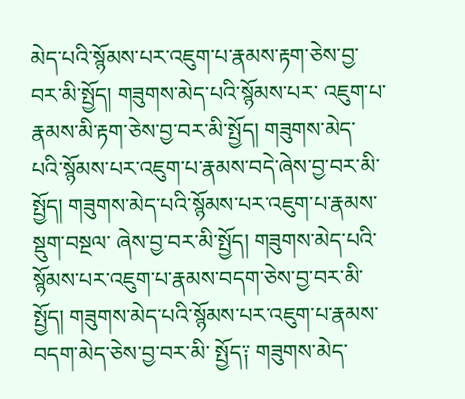མེད་པའི་སྙོམས་པར་འཇུག་པ་རྣམས་རྟག་ཅེས་བྱ་བར་མི་སྤྱོད། གཟུགས་མེད་པའི་སྙོམས་པར་ འཇུག་པ་རྣམས་མི་རྟག་ཅེས་བྱ་བར་མི་སྤྱོད། གཟུགས་མེད་པའི་སྙོམས་པར་འཇུག་པ་རྣམས་བདེ་ཞེས་བྱ་བར་མི་སྤྱོད། གཟུགས་མེད་པའི་སྙོམས་པར་འཇུག་པ་རྣམས་སྡུག་བསྔལ་ ཞེས་བྱ་བར་མི་སྤྱོད། གཟུགས་མེད་པའི་སྙོམས་པར་འཇུག་པ་རྣམས་བདག་ཅེས་བྱ་བར་མི་སྤྱོད། གཟུགས་མེད་པའི་སྙོམས་པར་འཇུག་པ་རྣམས་བདག་མེད་ཅེས་བྱ་བར་མི་ སྤྱོད༑ གཟུགས་མེད་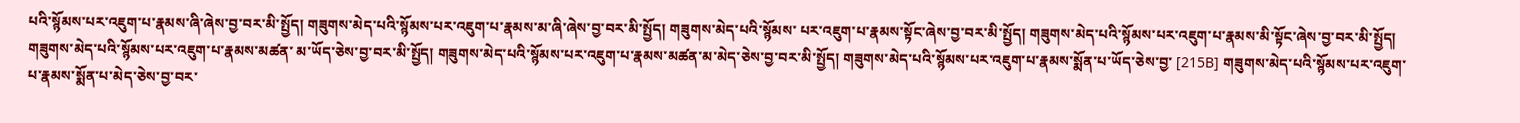པའི་སྙོམས་པར་འཇུག་པ་རྣམས་ཞི་ཞེས་བྱ་བར་མི་སྤྱོད། གཟུགས་མེད་པའི་སྙོམས་པར་འཇུག་པ་རྣམས་མ་ཞི་ཞེས་བྱ་བར་མི་སྤྱོད། གཟུགས་མེད་པའི་སྙོམས་ པར་འཇུག་པ་རྣམས་སྟོང་ཞེས་བྱ་བར་མི་སྤྱོད། གཟུགས་མེད་པའི་སྙོམས་པར་འཇུག་པ་རྣམས་མི་སྟོང་ཞེས་བྱ་བར་མི་སྤྱོད། གཟུགས་མེད་པའི་སྙོམས་པར་འཇུག་པ་རྣམས་མཚན་ མ་ཡོད་ཅེས་བྱ་བར་མི་སྤྱོད། གཟུགས་མེད་པའི་སྙོམས་པར་འཇུག་པ་རྣམས་མཚན་མ་མེད་ཅེས་བྱ་བར་མི་སྤྱོད། གཟུགས་མེད་པའི་སྙོམས་པར་འཇུག་པ་རྣམས་སྨོན་པ་ཡོད་ཅེས་བྱ་ [215B] གཟུགས་མེད་པའི་སྙོམས་པར་འཇུག་པ་རྣམས་སྨོན་པ་མེད་ཅེས་བྱ་བར་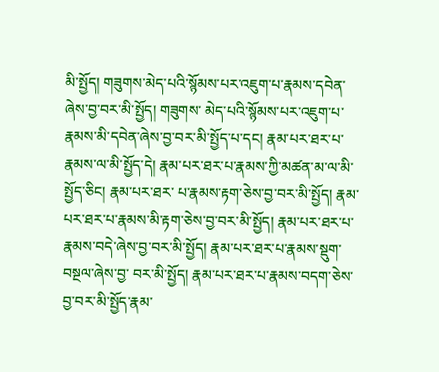མི་སྤྱོད། གཟུགས་མེད་པའི་སྙོམས་པར་འཇུག་པ་རྣམས་དབེན་ཞེས་བྱ་བར་མི་སྤྱོད། གཟུགས་ མེད་པའི་སྙོམས་པར་འཇུག་པ་རྣམས་མི་དབེན་ཞེས་བྱ་བར་མི་སྤྱོད་པ་དང། རྣམ་པར་ཐར་པ་རྣམས་ལ་མི་སྤྱོད་དེ། རྣམ་པར་ཐར་པ་རྣམས་ཀྱི་མཚན་མ་ལ་མི་སྤྱོད་ཅིང། རྣམ་པར་ཐར་ པ་རྣམས་རྟག་ཅེས་བྱ་བར་མི་སྤྱོད། རྣམ་པར་ཐར་པ་རྣམས་མི་རྟག་ཅེས་བྱ་བར་མི་སྤྱོད། རྣམ་པར་ཐར་པ་རྣམས་བདེ་ཞེས་བྱ་བར་མི་སྤྱོད། རྣམ་པར་ཐར་པ་རྣམས་སྡུག་བསྔལ་ཞེས་བྱ་ བར་མི་སྤྱོད། རྣམ་པར་ཐར་པ་རྣམས་བདག་ཅེས་བྱ་བར་མི་སྤྱོད་རྣམ་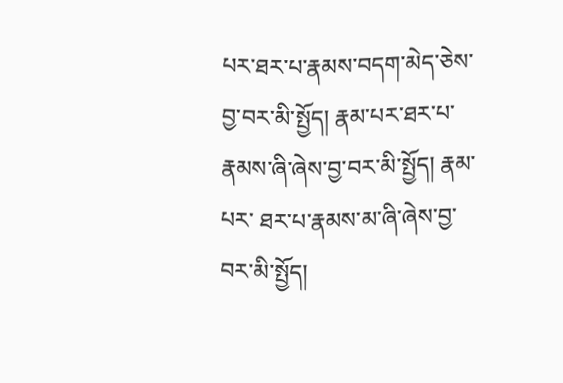པར་ཐར་པ་རྣམས་བདག་མེད་ཅེས་བྱ་བར་མི་སྤྱོད། རྣམ་པར་ཐར་པ་རྣམས་ཞི་ཞེས་བྱ་བར་མི་སྤྱོད། རྣམ་པར་ ཐར་པ་རྣམས་མ་ཞི་ཞེས་བྱ་བར་མི་སྤྱོད།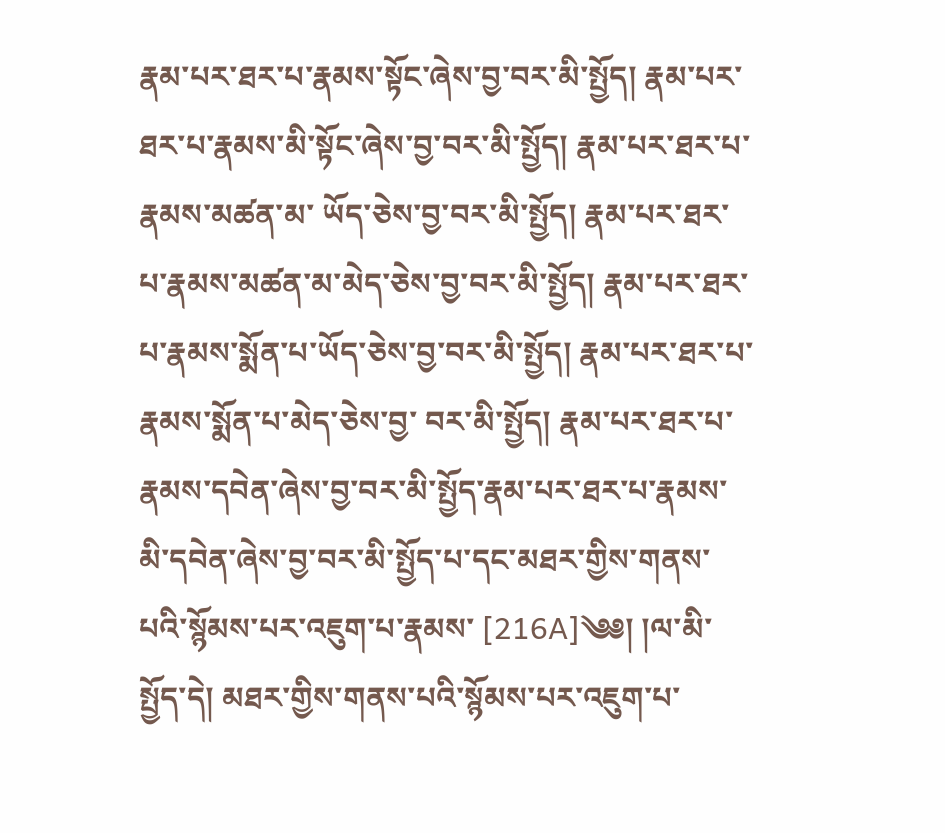རྣམ་པར་ཐར་པ་རྣམས་སྟོང་ཞེས་བྱ་བར་མི་སྤྱོད། རྣམ་པར་ཐར་པ་རྣམས་མི་སྟོང་ཞེས་བྱ་བར་མི་སྤྱོད། རྣམ་པར་ཐར་པ་རྣམས་མཚན་མ་ ཡོད་ཅེས་བྱ་བར་མི་སྤྱོད། རྣམ་པར་ཐར་པ་རྣམས་མཚན་མ་མེད་ཅེས་བྱ་བར་མི་སྤྱོད། རྣམ་པར་ཐར་པ་རྣམས་སྨོན་པ་ཡོད་ཅེས་བྱ་བར་མི་སྤྱོད། རྣམ་པར་ཐར་པ་རྣམས་སྨོན་པ་མེད་ཅེས་བྱ་ བར་མི་སྤྱོད། རྣམ་པར་ཐར་པ་རྣམས་དབེན་ཞེས་བྱ་བར་མི་སྤྱོད་རྣམ་པར་ཐར་པ་རྣམས་མི་དབེན་ཞེས་བྱ་བར་མི་སྤྱོད་པ་དང་མཐར་གྱིས་གནས་པའི་སྙོམས་པར་འཇུག་པ་རྣམས་ [216A]༄༅། །ལ་མི་སྤྱོད་དེ། མཐར་གྱིས་གནས་པའི་སྙོམས་པར་འཇུག་པ་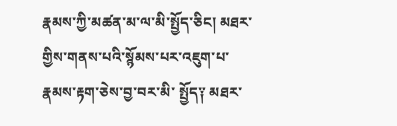རྣམས་ཀྱི་མཚན་མ་ལ་མི་སྤྱོད་ཅིང། མཐར་གྱིས་གནས་པའི་སྙོམས་པར་འཇུག་པ་རྣམས་རྟག་ཅེས་བྱ་བར་མི་ སྤྱོད༑ མཐར་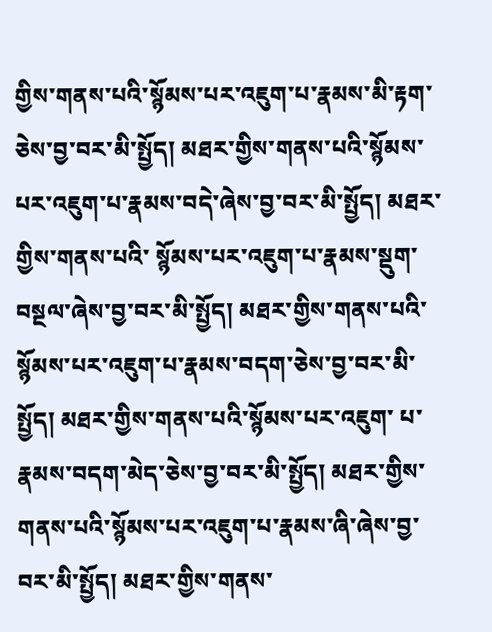གྱིས་གནས་པའི་སྙོམས་པར་འཇུག་པ་རྣམས་མི་རྟག་ཅེས་བྱ་བར་མི་སྤྱོད། མཐར་གྱིས་གནས་པའི་སྙོམས་པར་འཇུག་པ་རྣམས་བདེ་ཞེས་བྱ་བར་མི་སྤྱོད། མཐར་གྱིས་གནས་པའི་ སྙོམས་པར་འཇུག་པ་རྣམས་སྡུག་བསྔལ་ཞེས་བྱ་བར་མི་སྤྱོད། མཐར་གྱིས་གནས་པའི་སྙོམས་པར་འཇུག་པ་རྣམས་བདག་ཅེས་བྱ་བར་མི་སྤྱོད། མཐར་གྱིས་གནས་པའི་སྙོམས་པར་འཇུག་ པ་རྣམས་བདག་མེད་ཅེས་བྱ་བར་མི་སྤྱོད། མཐར་གྱིས་གནས་པའི་སྙོམས་པར་འཇུག་པ་རྣམས་ཞི་ཞེས་བྱ་བར་མི་སྤྱོད། མཐར་གྱིས་གནས་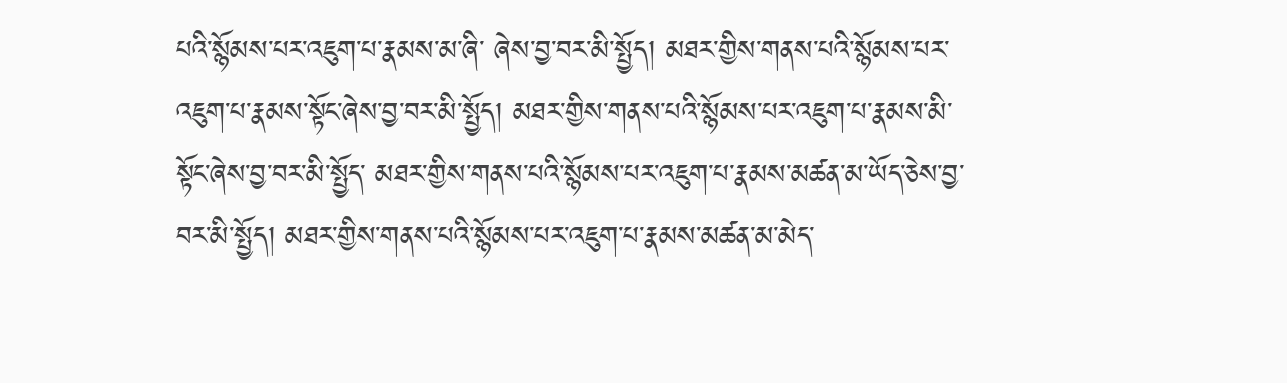པའི་སྙོམས་པར་འཇུག་པ་རྣམས་མ་ཞི་ ཞེས་བྱ་བར་མི་སྤྱོད། མཐར་གྱིས་གནས་པའི་སྙོམས་པར་འཇུག་པ་རྣམས་སྟོང་ཞེས་བྱ་བར་མི་སྤྱོད། མཐར་གྱིས་གནས་པའི་སྙོམས་པར་འཇུག་པ་རྣམས་མི་སྟོང་ཞེས་བྱ་བར་མི་སྤྱོད་ མཐར་གྱིས་གནས་པའི་སྙོམས་པར་འཇུག་པ་རྣམས་མཚན་མ་ཡོད་ཅེས་བྱ་བར་མི་སྤྱོད། མཐར་གྱིས་གནས་པའི་སྙོམས་པར་འཇུག་པ་རྣམས་མཚན་མ་མེད་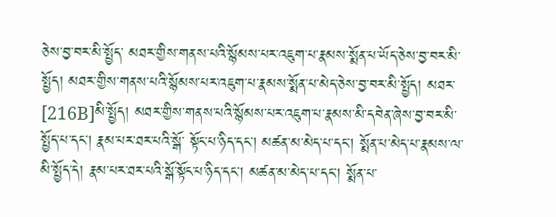ཅེས་བྱ་བར་མི་སྤྱོད་ མཐར་གྱིས་གནས་པའི་སྙོམས་པར་འཇུག་པ་རྣམས་སྨོན་པ་ཡོད་ཅེས་བྱ་བར་མི་སྤྱོད། མཐར་གྱིས་གནས་པའི་སྙོམས་པར་འཇུག་པ་རྣམས་སྨོན་པ་མེད་ཅེས་བྱ་བར་མི་སྤྱོད། མཐར་ [216B]མི་སྤྱོད། མཐར་གྱིས་གནས་པའི་སྙོམས་པར་འཇུག་པ་རྣམས་མི་དབེན་ཞེས་བྱ་བར་མི་སྤྱོད་པ་དང། རྣམ་པར་ཐར་པའི་སྒོ་ སྟོང་པ་ཉིད་དང། མཚན་མ་མེད་པ་དང། སྨོན་པ་མེད་པ་རྣམས་ལ་མི་སྤྱོད་དེ། རྣམ་པར་ཐར་པའི་སྒོ་སྟོང་པ་ཉིད་དང། མཚན་མ་མེད་པ་དང། སྨོན་པ་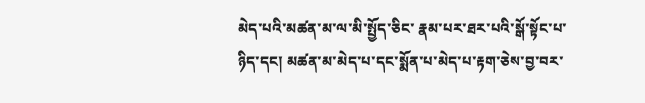མེད་པའི་མཚན་མ་ལ་མི་སྤྱོད་ཅིང་ རྣམ་པར་ཐར་པའི་སྒོ་སྟོང་པ་ཉིད་དང། མཚན་མ་མེད་པ་དང་སྨོན་པ་མེད་པ་རྟག་ཅེས་བྱ་བར་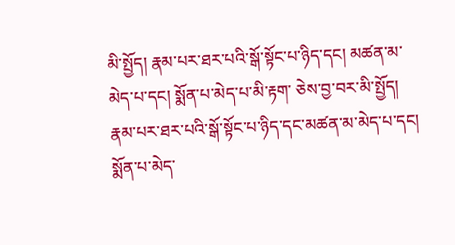མི་སྤྱོད། རྣམ་པར་ཐར་པའི་སྒོ་སྟོང་པ་ཉིད་དང། མཚན་མ་མེད་པ་དང། སྨོན་པ་མེད་པ་མི་རྟག་ ཅེས་བྱ་བར་མི་སྤྱོད། རྣམ་པར་ཐར་པའི་སྒོ་སྟོང་པ་ཉིད་དང་མཚན་མ་མེད་པ་དང། སྨོན་པ་མེད་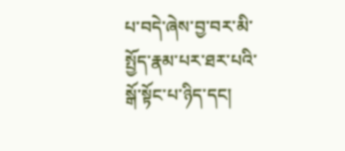པ་བདེ་ཞེས་བྱ་བར་མི་སྤྱོད་རྣམ་པར་ཐར་པའི་སྒོ་སྟོང་པ་ཉིད་དང།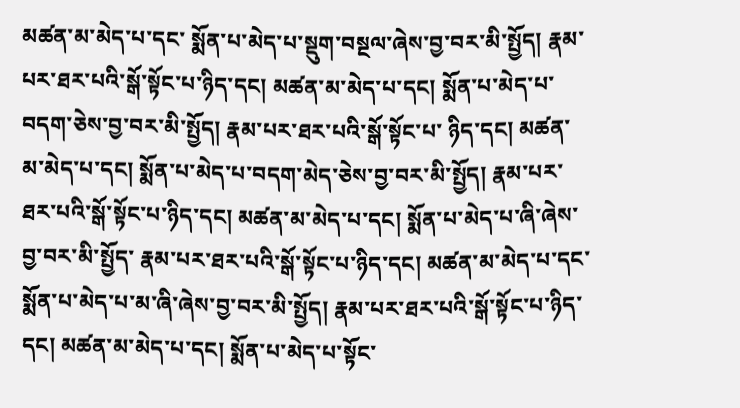མཚན་མ་མེད་པ་དང་ སྨོན་པ་མེད་པ་སྡུག་བསྔལ་ཞེས་བྱ་བར་མི་སྤྱོད། རྣམ་པར་ཐར་པའི་སྒོ་སྟོང་པ་ཉིད་དང། མཚན་མ་མེད་པ་དང། སྨོན་པ་མེད་པ་བདག་ཅེས་བྱ་བར་མི་སྤྱོད། རྣམ་པར་ཐར་པའི་སྒོ་སྟོང་པ་ ཉིད་དང། མཚན་མ་མེད་པ་དང། སྨོན་པ་མེད་པ་བདག་མེད་ཅེས་བྱ་བར་མི་སྤྱོད། རྣམ་པར་ཐར་པའི་སྒོ་སྟོང་པ་ཉིད་དང། མཚན་མ་མེད་པ་དང། སྨོན་པ་མེད་པ་ཞི་ཞེས་བྱ་བར་མི་སྤྱོད་ རྣམ་པར་ཐར་པའི་སྒོ་སྟོང་པ་ཉིད་དང། མཚན་མ་མེད་པ་དང་སྨོན་པ་མེད་པ་མ་ཞི་ཞེས་བྱ་བར་མི་སྤྱོད། རྣམ་པར་ཐར་པའི་སྒོ་སྟོང་པ་ཉིད་དང། མཚན་མ་མེད་པ་དང། སྨོན་པ་མེད་པ་སྟོང་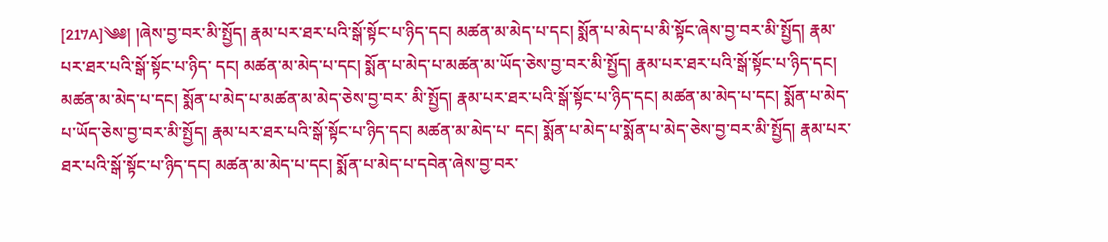[217A]༄༅། །ཞེས་བྱ་བར་མི་སྤྱོད། རྣམ་པར་ཐར་པའི་སྒོ་སྟོང་པ་ཉིད་དང། མཚན་མ་མེད་པ་དང། སྨོན་པ་མེད་པ་མི་སྟོང་ཞེས་བྱ་བར་མི་སྤྱོད། རྣམ་པར་ཐར་པའི་སྒོ་སྟོང་པ་ཉིད་ དང། མཚན་མ་མེད་པ་དང། སྨོན་པ་མེད་པ་མཚན་མ་ཡོད་ཅེས་བྱ་བར་མི་སྤྱོད། རྣམ་པར་ཐར་པའི་སྒོ་སྟོང་པ་ཉིད་དང། མཚན་མ་མེད་པ་དང། སྨོན་པ་མེད་པ་མཚན་མ་མེད་ཅེས་བྱ་བར་ མི་སྤྱོད། རྣམ་པར་ཐར་པའི་སྒོ་སྟོང་པ་ཉིད་དང། མཚན་མ་མེད་པ་དང། སྨོན་པ་མེད་པ་ཡོད་ཅེས་བྱ་བར་མི་སྤྱོད། རྣམ་པར་ཐར་པའི་སྒོ་སྟོང་པ་ཉིད་དང། མཚན་མ་མེད་པ་ དང། སྨོན་པ་མེད་པ་སྨོན་པ་མེད་ཅེས་བྱ་བར་མི་སྤྱོད། རྣམ་པར་ཐར་པའི་སྒོ་སྟོང་པ་ཉིད་དང། མཚན་མ་མེད་པ་དང། སྨོན་པ་མེད་པ་དབེན་ཞེས་བྱ་བར་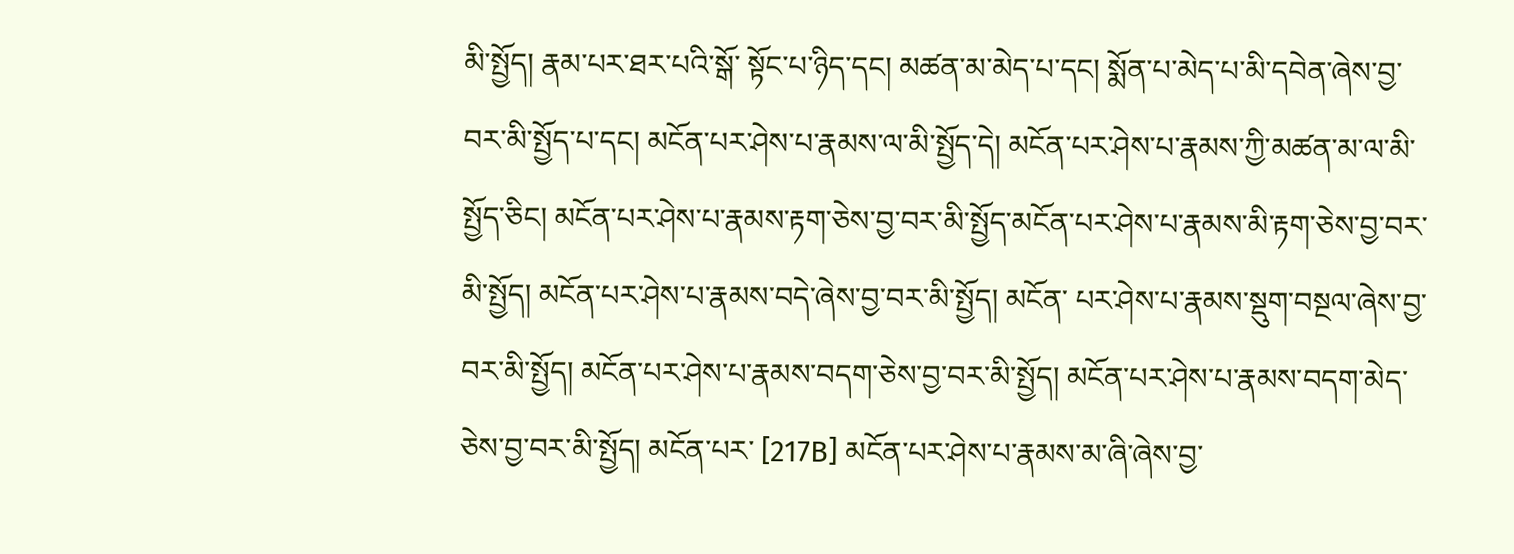མི་སྤྱོད། རྣམ་པར་ཐར་པའི་སྒོ་ སྟོང་པ་ཉིད་དང། མཚན་མ་མེད་པ་དང། སྨོན་པ་མེད་པ་མི་དབེན་ཞེས་བྱ་བར་མི་སྤྱོད་པ་དང། མངོན་པར་ཤེས་པ་རྣམས་ལ་མི་སྤྱོད་དེ། མངོན་པར་ཤེས་པ་རྣམས་ཀྱི་མཚན་མ་ལ་མི་ སྤྱོད་ཅིང། མངོན་པར་ཤེས་པ་རྣམས་རྟག་ཅེས་བྱ་བར་མི་སྤྱོད་མངོན་པར་ཤེས་པ་རྣམས་མི་རྟག་ཅེས་བྱ་བར་མི་སྤྱོད། མངོན་པར་ཤེས་པ་རྣམས་བདེ་ཞེས་བྱ་བར་མི་སྤྱོད། མངོན་ པར་ཤེས་པ་རྣམས་སྡུག་བསྔལ་ཞེས་བྱ་བར་མི་སྤྱོད། མངོན་པར་ཤེས་པ་རྣམས་བདག་ཅེས་བྱ་བར་མི་སྤྱོད། མངོན་པར་ཤེས་པ་རྣམས་བདག་མེད་ཅེས་བྱ་བར་མི་སྤྱོད། མངོན་པར་ [217B] མངོན་པར་ཤེས་པ་རྣམས་མ་ཞི་ཞེས་བྱ་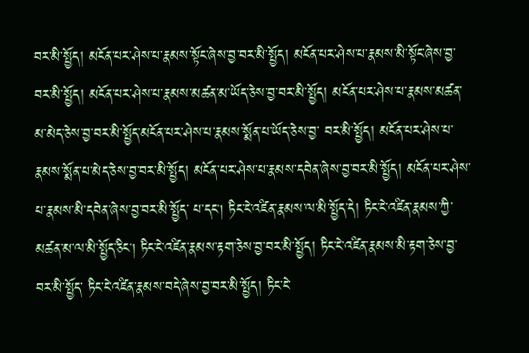བར་མི་སྤྱོད། མངོན་པར་ཤེས་པ་རྣམས་སྟོང་ཞེས་བྱ་བར་མི་སྤྱོད། མངོན་པར་ཤེས་པ་རྣམས་མི་སྟོང་ཞེས་བྱ་ བར་མི་སྤྱོད། མངོན་པར་ཤེས་པ་རྣམས་མཚན་མ་ཡོད་ཅེས་བྱ་བར་མི་སྤྱོད། མངོན་པར་ཤེས་པ་རྣམས་མཚན་མ་མེད་ཅེས་བྱ་བར་མི་སྤྱོད་མངོན་པར་ཤེས་པ་རྣམས་སྨོན་པ་ཡོད་ཅེས་བྱ་ བར་མི་སྤྱོད། མངོན་པར་ཤེས་པ་རྣམས་སྨོན་པ་མེད་ཅེས་བྱ་བར་མི་སྤྱོད། མངོན་པར་ཤེས་པ་རྣམས་དབེན་ཞེས་བྱ་བར་མི་སྤྱོད། མངོན་པར་ཤེས་པ་རྣམས་མི་དབེན་ཞེས་བྱ་བར་མི་སྤྱོད་ པ་དང། ཏིང་ངེ་འཛིན་རྣམས་ལ་མི་སྤྱོད་དེ། ཏིང་ངེ་འཛིན་རྣམས་ཀྱི་མཚན་མ་ལ་མི་སྤྱོད་ཅིང། ཏིང་ངེ་འཛིན་རྣམས་རྟག་ཅེས་བྱ་བར་མི་སྤྱོད། ཏིང་ངེ་འཛིན་རྣམས་མི་རྟག་ཅེས་བྱ་བར་མི་སྤྱོད་ ཏིང་ངེ་འཛིན་རྣམས་བདེ་ཞེས་བྱ་བར་མི་སྤྱོད། ཏིང་ངེ་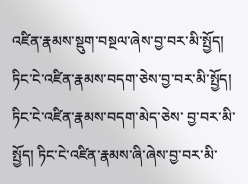འཛིན་རྣམས་སྡུག་བསྔལ་ཞེས་བྱ་བར་མི་སྤྱོད། ཏིང་ངེ་འཛིན་རྣམས་བདག་ཅེས་བྱ་བར་མི་སྤྱོད། ཏིང་ངེ་འཛིན་རྣམས་བདག་མེད་ཅེས་ བྱ་བར་མི་སྤྱོད། ཏིང་ངེ་འཛིན་རྣམས་ཞི་ཞེས་བྱ་བར་མི་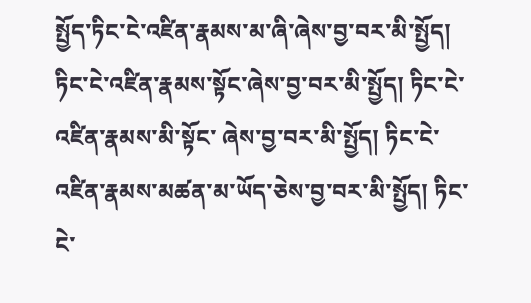སྤྱོད་ཏིང་ངེ་འཛིན་རྣམས་མ་ཞི་ཞེས་བྱ་བར་མི་སྤྱོད། ཏིང་ངེ་འཛིན་རྣམས་སྟོང་ཞེས་བྱ་བར་མི་སྤྱོད། ཏིང་ངེ་འཛིན་རྣམས་མི་སྟོང་ ཞེས་བྱ་བར་མི་སྤྱོད། ཏིང་ངེ་འཛིན་རྣམས་མཚན་མ་ཡོད་ཅེས་བྱ་བར་མི་སྤྱོད། ཏིང་ངེ་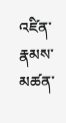འཛིན་རྣམས་མཚན་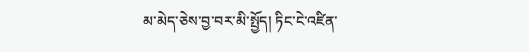མ་མེད་ཅེས་བྱ་བར་མི་སྤྱོད། ཏིང་ངེ་འཛིན་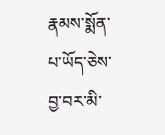རྣམས་སྨོན་པ་ཡོད་ཅེས་བྱ་བར་མི་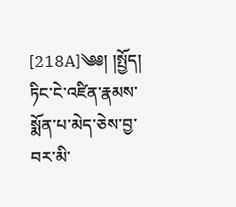[218A]༄༅། །སྤྱོད། ཏིང་ངེ་འཛིན་རྣམས་སྨོན་པ་མེད་ཅེས་བྱ་བར་མི་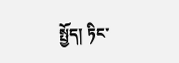སྤྱོད། ཏིང་